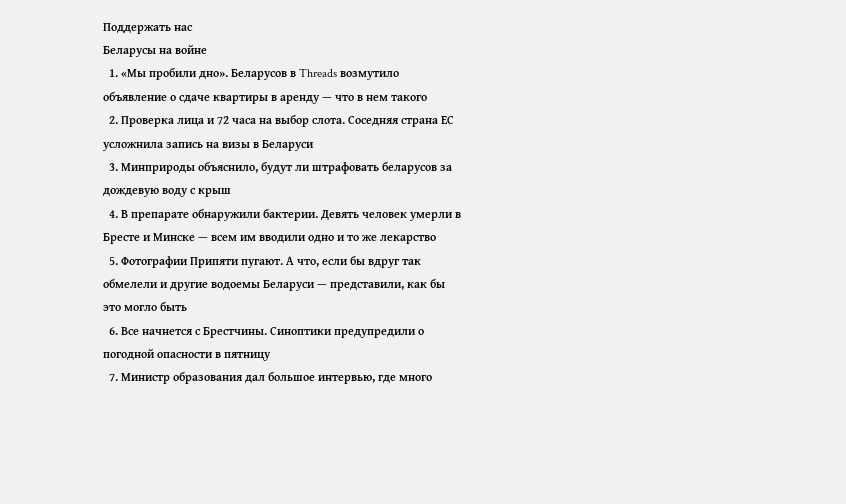Поддержать нас
Беларусы на войне
  1. «Мы пробили дно». Беларусов в Threads возмутило объявление о сдаче квартиры в аренду — что в нем такого
  2. Проверка лица и 72 часа на выбор слота. Соседняя страна ЕС усложнила запись на визы в Беларуси
  3. Минприроды объяснило, будут ли штрафовать беларусов за дождевую воду с крыш
  4. В препарате обнаружили бактерии. Девять человек умерли в Бресте и Минске — всем им вводили одно и то же лекарство
  5. Фотографии Припяти пугают. А что, если бы вдруг так обмелели и другие водоемы Беларуси — представили, как бы это могло быть
  6. Все начнется с Брестчины. Синоптики предупредили о погодной опасности в пятницу
  7. Министр образования дал большое интервью, где много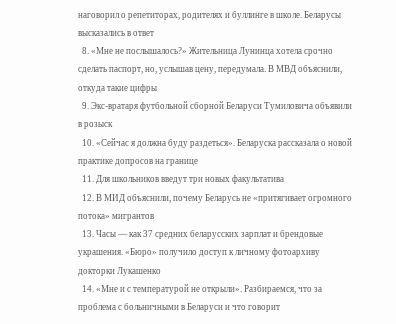наговорил о репетиторах, родителях и буллинге в школе. Беларусы высказались в ответ
  8. «Мне не послышалось?» Жительница Лунинца хотела срочно сделать паспорт, но, услышав цену, передумала. В МВД объяснили, откуда такие цифры
  9. Экс-вратаря футбольной сборной Беларуси Тумиловича объявили в розыск
  10. «Сейчас я должна буду раздеться». Беларуска рассказала о новой практике допросов на границе
  11. Для школьников введут три новых факультатива
  12. В МИД объяснили, почему Беларусь не «притягивает огромного потока» мигрантов
  13. Часы — как 37 средних беларусских зарплат и брендовые украшения. «Бюро» получило доступ к личному фотоархиву докторки Лукашенко
  14. «Мне и с температурой не открыли». Разбираемся, что за проблема с больничными в Беларуси и что говорит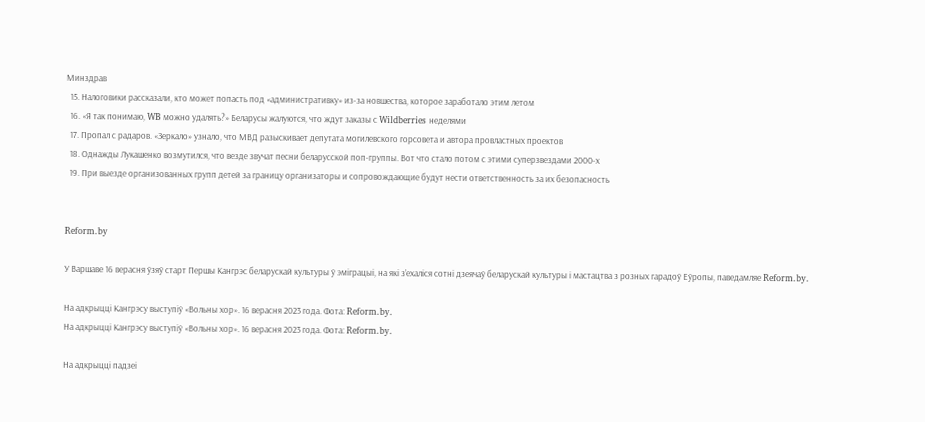Минздрав
  15. Налоговики рассказали, кто может попасть под «административку» из-за новшества, которое заработало этим летом
  16. «Я так понимаю, WB можно удалять?» Беларусы жалуются, что ждут заказы с Wildberries неделями
  17. Пропал с радаров. «Зеркало» узнало, что МВД разыскивает депутата могилевского горсовета и автора провластных проектов
  18. Однажды Лукашенко возмутился, что везде звучат песни беларусской поп-группы. Вот что стало потом с этими суперзвездами 2000-х
  19. При выезде организованных групп детей за границу организаторы и сопровождающие будут нести ответственность за их безопасность


Reform.by

У Варшаве 16 верасня ўзяў старт Першы Кангрэс беларускай культуры ў эміграцыі, на які з’ехаліся сотні дзеячаў беларускай культуры і мастацтва з розных гарадоў Еўропы, паведамляе Reform.by.

На адкрыцці Кангрэсу выступіў «Вольны хор». 16 верасня 2023 года. Фота: Reform.by.
На адкрыцці Кангрэсу выступіў «Вольны хор». 16 верасня 2023 года. Фота: Reform.by.

На адкрыцці падзеі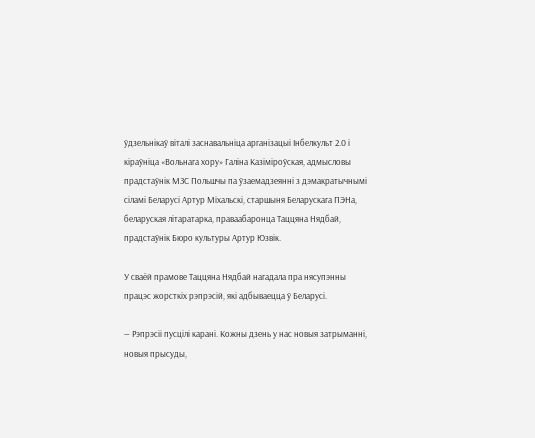ўдзельнікаў віталі заснавальніца арганізацыі Інбелкульт 2.0 і кіраўніца «Вольнага хору» Галіна Казіміроўская, адмысловы прадстаўнік МЗС Польшчы па ўзаемадзеянні з дэмакратычнымі сіламі Беларусі Артур Міхальскі, старшыня Беларускага ПЭНа, беларуская літаратарка, праваабаронца Таццяна Нядбай, прадстаўнік Бюро культуры Артур Юзвік.

У сваёй прамове Таццяна Нядбай нагадала пра нясупэнны працэс жорсткіх рэпрэсій, які адбываецца ў Беларусі.

— Рэпрэсіі пусцілі карані. Кожны дзень у нас новыя затрыманні, новыя прысуды,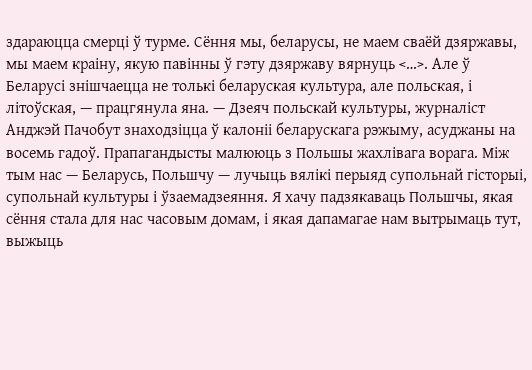здараюцца смерці ў турме. Сёння мы, беларусы, не маем сваёй дзяржавы, мы маем краіну, якую павінны ў гэту дзяржаву вярнуць <…>. Але ў Беларусі знішчаецца не толькі беларуская культура, але польская, і літоўская, — працгянула яна. — Дзеяч польскай культуры, журналіст Анджэй Пачобут знаходзіцца ў калоніі беларускага рэжыму, асуджаны на восемь гадоў. Прапагандысты малююць з Польшы жахлівага ворага. Між тым нас — Беларусь, Польшчу — лучыць вялікі перыяд супольнай гісторыі, супольнай культуры і ўзаемадзеяння. Я хачу падзякаваць Польшчы, якая сёння стала для нас часовым домам, і якая дапамагае нам вытрымаць тут, выжыць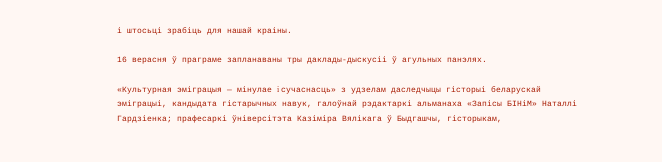і штосьці зрабіць для нашай краіны.

16 верасня ў праграме запланаваны тры даклады-дыскусіі ў агульных панэлях.

«Культурная эміграцыя — мiнулае i сучаснасць» з удзелам даследчыцы гісторыі беларускай эміграцыі, кандыдата гістарычных навук, галоўнай рэдактаркі альманаха «Запісы БІНіМ» Наталлі Гардзіенка; прафесаркі ўніверсітэта Казіміра Вялікага ў Быдгашчы, гісторыкам,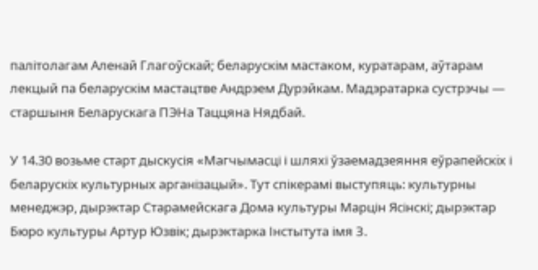палітолагам Аленай Глагоўскай; беларускім мастаком, куратарам, аўтарам лекцый па беларускім мастацтве Андрэем Дурэйкам. Мадэратарка сустрэчы — старшыня Беларускага ПЭНа Таццяна Нядбай.

У 14.30 возьме старт дыскусія «Магчымасці і шляхі ўзаемадзеяння еўрапейскiх і беларускіх культурных арганізацый». Тут спікерамі выступяць: культурны менеджэр, дырэктар Старамейскага Дома культуры Марцін Ясінскі; дырэктар Бюро культуры Артур Юзвік; дырэктарка Інстытута імя З.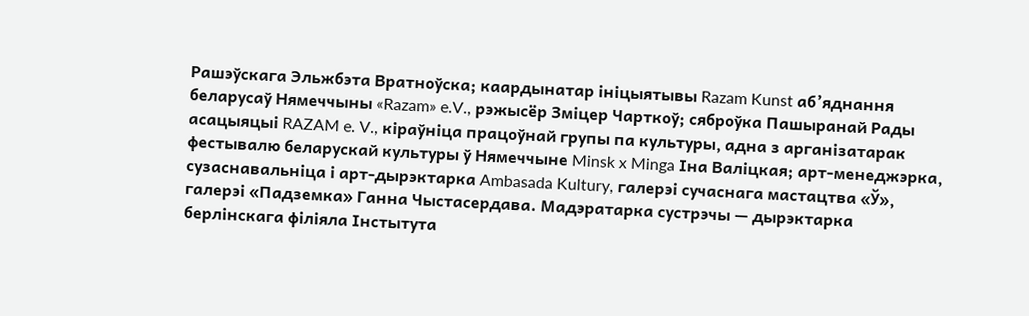Рашэўскага Эльжбэта Вратноўска; каардынатар ініцыятывы Razam Kunst аб’яднання беларусаў Нямеччыны «Razam» e.V., рэжысёр Зміцер Чарткоў; сяброўка Пашыранай Рады асацыяцыі RAZAM e. V., кіраўніца працоўнай групы па культуры, адна з арганізатарак фестывалю беларускай культуры ў Нямеччыне Minsk x Minga Іна Валіцкая; арт-менеджэрка, сузаснавальніца і арт-дырэктарка Ambasada Kultury, галерэі сучаснага мастацтва «Ў», галерэі «Падземка» Ганна Чыстасердава. Мадэратарка сустрэчы — дырэктарка берлінскага філіяла Інстытута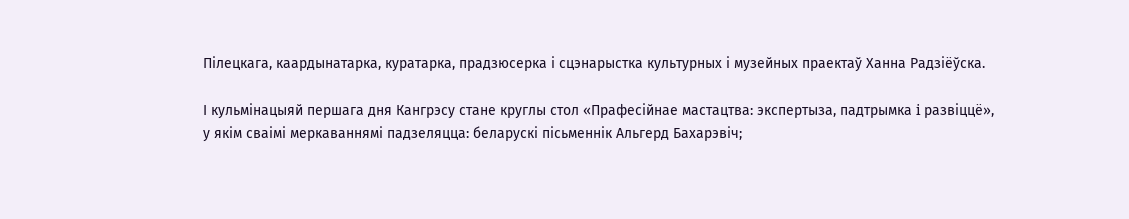Пілецкага, каардынатарка, куратарка, прадзюсерка і сцэнарыстка культурных і музейных праектаў Ханна Радзіёўска.

І кульмінацыяй першага дня Кангрэсу стане круглы стол «Прафесійнае мастацтва: экспертыза, падтрымка i развіццё», у якім сваімі меркаваннямі падзеляцца: беларускі пісьменнік Альгерд Бахарэвіч;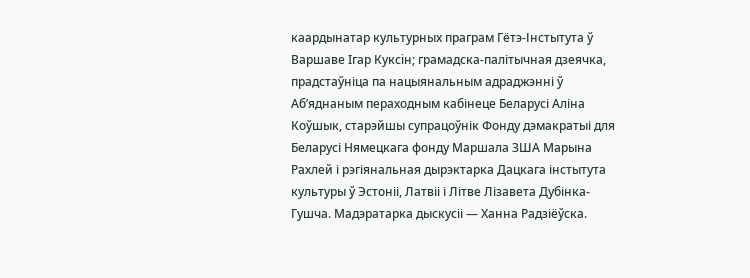каардынатар культурных праграм Гётэ-Інстытута ў Варшаве Iгар Куксiн; грамадска-палітычная дзеячка, прадстаўніца па нацыянальным адраджэнні ў Аб’яднаным пераходным кабінеце Беларусі Аліна Коўшык, старэйшы супрацоўнік Фонду дэмакратыі для Беларусі Нямецкага фонду Маршала ЗША Марына Рахлей і рэгіянальная дырэктарка Дацкага інстытута культуры ў Эстоніі, Латвіі і Літве Лізавета Дубінка-Гушча. Мадэратарка дыскусіі — Ханна Радзіёўска.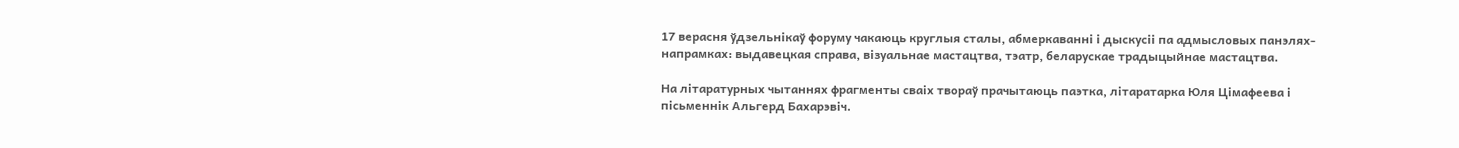17 верасня ўдзельнікаў форуму чакаюць круглыя сталы, абмеркаванні і дыскусіі па адмысловых панэлях-напрамках: выдавецкая справа, візуальнае мастацтва, тэатр, беларускае традыцыйнае мастацтва.

На літаратурных чытаннях фрагменты сваіх твораў прачытаюць паэтка, літаратарка Юля Цімафеева і пісьменнік Альгерд Бахарэвіч.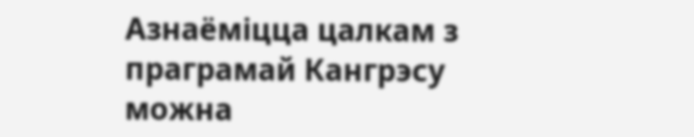Азнаёміцца цалкам з праграмай Кангрэсу можна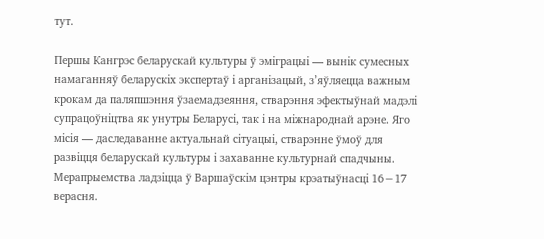тут.

Першы Кангрэс беларускай культуры ў эміграцыі — вынік сумесных намаганняў беларускіх экспертаў і арганізацый, з’яўляецца важным крокам да паляпшэння ўзаемадзеяння, стварэння эфектыўнай мадэлі супрацоўніцтва як унутры Беларусі, так і на міжнароднай арэне. Яго місія — даследаванне актуальнай сітуацыі, стварэнне ўмоў для развіцця беларускай культуры і захаванне культурнай спадчыны. Мерапрыемства ладзіцца ў Варшаўскім цэнтры крэатыўнасці 16−17 верасня.